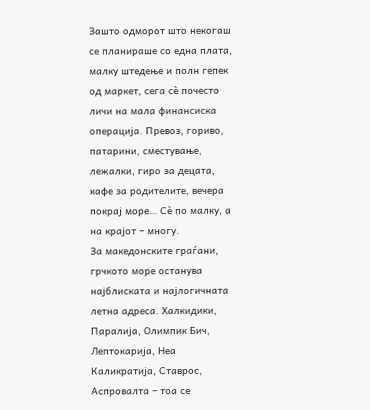Зашто одморот што некогаш се планираше со една плата, малку штедење и полн гепек од маркет, сега сè почесто личи на мала финансиска операција. Превоз, гориво, патарини, сместување, лежалки, гиро за децата, кафе за родителите, вечера покрај море… Сè по малку, а на крајот – многу.
За македонските граѓани, грчкото море останува најблиската и најлогичната летна адреса. Халкидики, Паралија, Олимпик Бич, Лептокарија, Неа Каликратија, Ставрос, Аспровалта – тоа се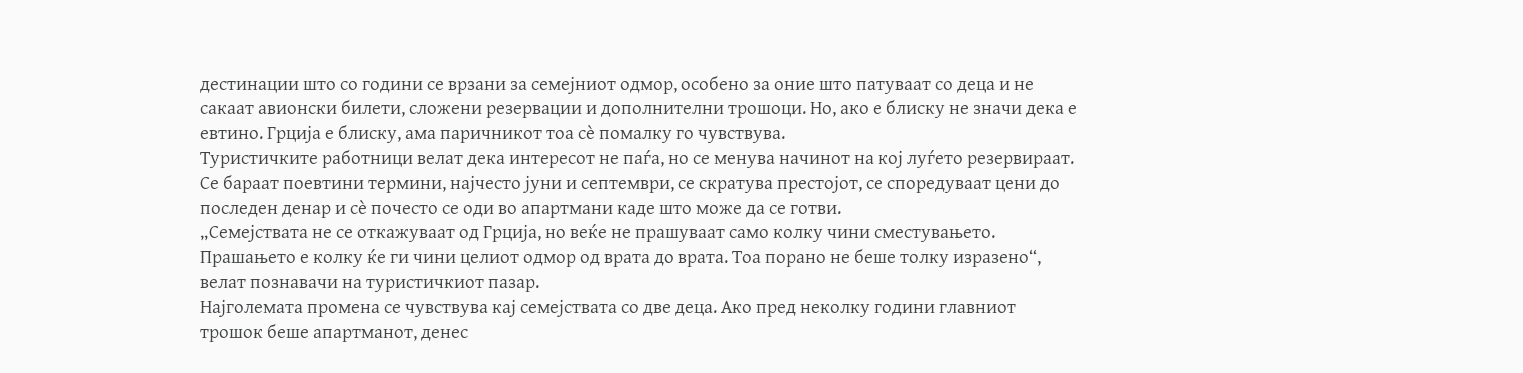дестинации што со години се врзани за семејниот одмор, особено за оние што патуваат со деца и не сакаат авионски билети, сложени резервации и дополнителни трошоци. Но, ако е блиску не значи дека е евтино. Грција е блиску, ама паричникот тоа сè помалку го чувствува.
Туристичките работници велат дека интересот не паѓа, но се менува начинот на кој луѓето резервираат. Се бараат поевтини термини, најчесто јуни и септември, се скратува престојот, се споредуваат цени до последен денар и сè почесто се оди во апартмани каде што може да се готви.
„Семејствата не се откажуваат од Грција, но веќе не прашуваат само колку чини сместувањето. Прашањето е колку ќе ги чини целиот одмор од врата до врата. Тоа порано не беше толку изразено“, велат познавачи на туристичкиот пазар.
Најголемата промена се чувствува кај семејствата со две деца. Ако пред неколку години главниот трошок беше апартманот, денес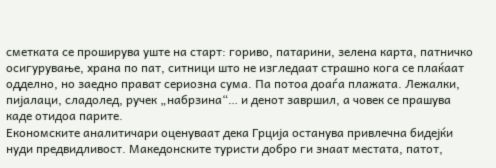сметката се проширува уште на старт: гориво, патарини, зелена карта, патничко осигурување, храна по пат, ситници што не изгледаат страшно кога се плаќаат одделно, но заедно прават сериозна сума. Па потоа доаѓа плажата. Лежалки, пијалаци, сладолед, ручек „набрзина“… и денот завршил, а човек се прашува каде отидоа парите.
Економските аналитичари оценуваат дека Грција останува привлечна бидејќи нуди предвидливост. Македонските туристи добро ги знаат местата, патот,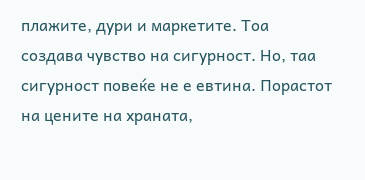плажите, дури и маркетите. Тоа создава чувство на сигурност. Но, таа сигурност повеќе не е евтина. Порастот на цените на храната,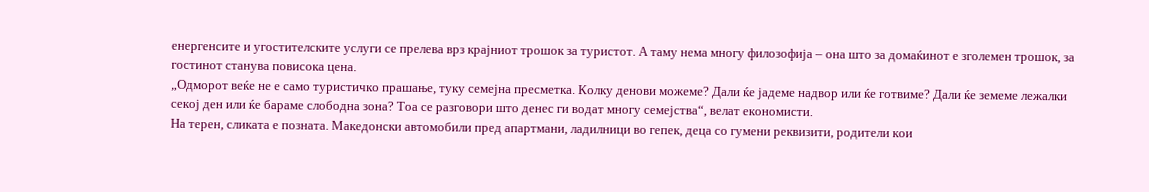енергенсите и угостителските услуги се прелева врз крајниот трошок за туристот. А таму нема многу филозофија – она што за домаќинот е зголемен трошок, за гостинот станува повисока цена.
„Одморот веќе не е само туристичко прашање, туку семејна пресметка. Колку денови можеме? Дали ќе јадеме надвор или ќе готвиме? Дали ќе земеме лежалки секој ден или ќе бараме слободна зона? Тоа се разговори што денес ги водат многу семејства“, велат економисти.
На терен, сликата е позната. Македонски автомобили пред апартмани, ладилници во гепек, деца со гумени реквизити, родители кои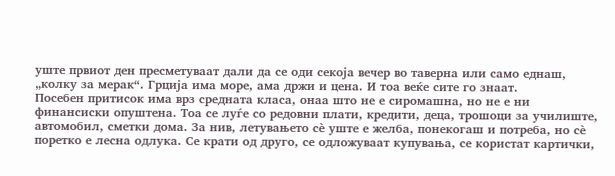уште првиот ден пресметуваат дали да се оди секоја вечер во таверна или само еднаш, „колку за мерак“. Грција има море, ама држи и цена. И тоа веќе сите го знаат.
Посебен притисок има врз средната класа, онаа што не е сиромашна, но не е ни финансиски опуштена. Тоа се луѓе со редовни плати, кредити, деца, трошоци за училиште, автомобил, сметки дома. За нив, летувањето сè уште е желба, понекогаш и потреба, но сè поретко е лесна одлука. Се крати од друго, се одложуваат купувања, се користат картички,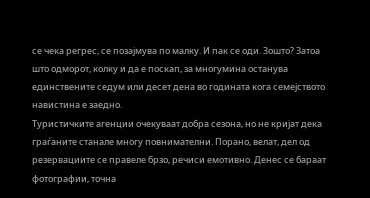се чека регрес, се позајмува по малку. И пак се оди. Зошто? Затоа што одморот, колку и да е поскап, за многумина останува единствените седум или десет дена во годината кога семејството навистина е заедно.
Туристичките агенции очекуваат добра сезона, но не кријат дека граѓаните станале многу повнимателни. Порано, велат, дел од резервациите се правеле брзо, речиси емотивно. Денес се бараат фотографии, точна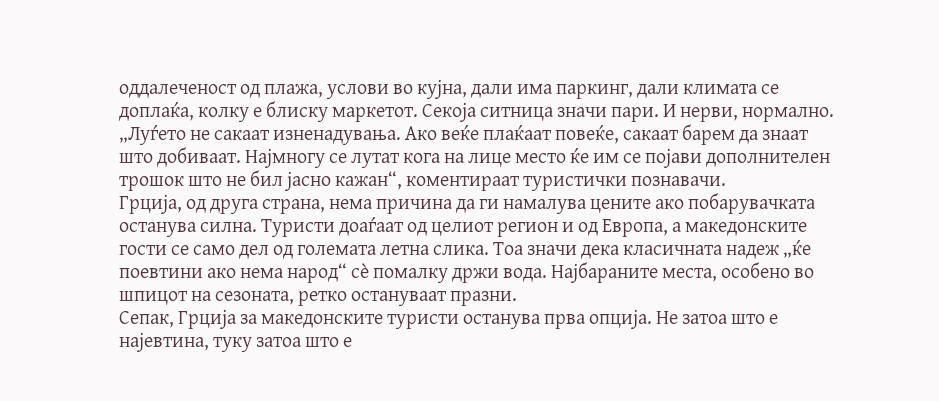оддалеченост од плажа, услови во кујна, дали има паркинг, дали климата се доплаќа, колку е блиску маркетот. Секоја ситница значи пари. И нерви, нормално.
„Луѓето не сакаат изненадувања. Ако веќе плаќаат повеќе, сакаат барем да знаат што добиваат. Најмногу се лутат кога на лице место ќе им се појави дополнителен трошок што не бил јасно кажан“, коментираат туристички познавачи.
Грција, од друга страна, нема причина да ги намалува цените ако побарувачката останува силна. Туристи доаѓаат од целиот регион и од Европа, а македонските гости се само дел од големата летна слика. Тоа значи дека класичната надеж „ќе поевтини ако нема народ“ сè помалку држи вода. Најбараните места, особено во шпицот на сезоната, ретко остануваат празни.
Сепак, Грција за македонските туристи останува прва опција. Не затоа што е најевтина, туку затоа што е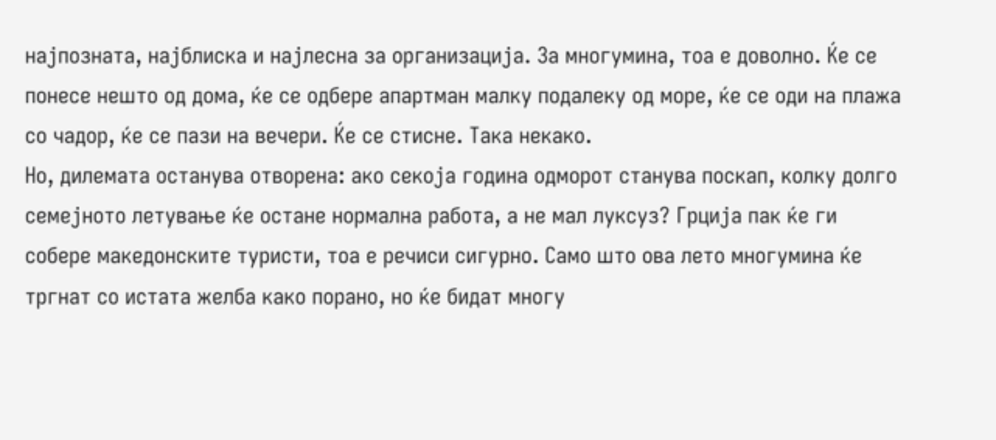најпозната, најблиска и најлесна за организација. За многумина, тоа е доволно. Ќе се понесе нешто од дома, ќе се одбере апартман малку подалеку од море, ќе се оди на плажа со чадор, ќе се пази на вечери. Ќе се стисне. Така некако.
Но, дилемата останува отворена: ако секоја година одморот станува поскап, колку долго семејното летување ќе остане нормална работа, а не мал луксуз? Грција пак ќе ги собере македонските туристи, тоа е речиси сигурно. Само што ова лето многумина ќе тргнат со истата желба како порано, но ќе бидат многу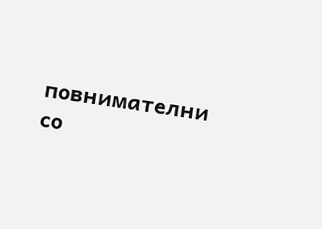повнимателни со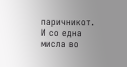паричникот. И со една мисла во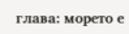глава: морето е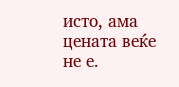исто, ама цената веќе не е.